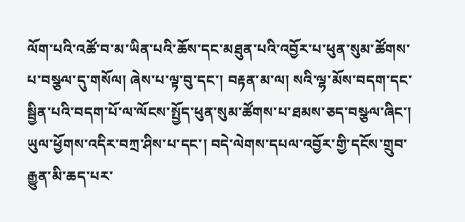ལོག་པའི་འཚོ་བ་མ་ཡིན་པའི་ཆོས་དང་མཐུན་པའི་འབྱོར་པ་ཕུན་སུམ་ཚོགས་པ་བསྩལ་དུ་གསོལ། ཞེས་པ་ལྟ་བུ་དང་། བརྟན་མ་ལ། སའི་ལྷ་མོས་བདག་དང་སྦྱིན་པའི་བདག་པོ་ལ་ལོངས་སྤྱོད་ཕུན་སུམ་ཚོགས་པ་ཐམས་ཅད་བསྩལ་ཞིང་། ཡུལ་ཕྱོགས་འདིར་བཀྲ་ཤིས་པ་དང་། བདེ་ལེགས་དཔལ་འབྱོར་གྱི་དངོས་གྲུབ་རྒྱུན་མི་ཆད་པར་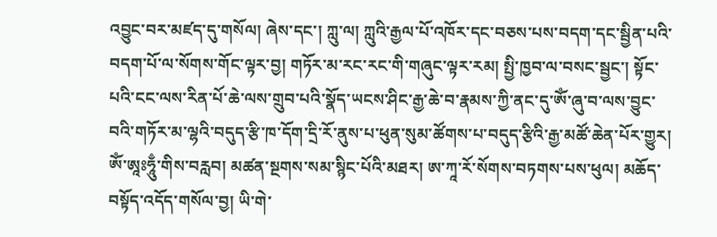འབྱུང་བར་མཛད་དུ་གསོལ། ཞེས་དང་། ཀླུ་ལ། ཀླུའི་རྒྱལ་པོ་འཁོར་དང་བཅས་པས་བདག་དང་སྦྱིན་པའི་བདག་པོ་ལ་སོགས་གོང་ལྟར་བྱ། གཏོར་མ་རང་རང་གི་གཞུང་ལྟར་རམ། སྤྱི་ཁྱབ་ལ་བསང་སྦྱང་། སྟོང་པའི་ངང་ལས་རིན་པོ་ཆེ་ལས་གྲུབ་པའི་སྣོད་ཡངས་ཤིང་རྒྱ་ཆེ་བ་རྣམས་ཀྱི་ནང་དུ་ཨོཾ་ཞུ་བ་ལས་བྱུང་བའི་གཏོར་མ་ལྷའི་བདུད་རྩི་ཁ་དོག་དྲི་རོ་ནུས་པ་ཕུན་སུམ་ཚོགས་པ་བདུད་རྩིའི་རྒྱ་མཚོ་ཆེན་པོར་གྱུར། ཨོཾ་ཨཱཿཧཱུྃ་གིས་བརླབ། མཚན་སྔགས་སམ་སྙིང་པོའི་མཐར། ཨ་ཀཱ་རོ་སོགས་བཏགས་པས་ཕུལ། མཆོད་བསྟོད་འདོད་གསོལ་བྱ། ཡི་གེ་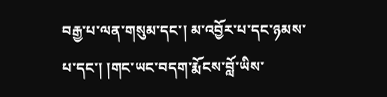བརྒྱ་པ་ལན་གསུམ་དང་། མ་འབྱོར་པ་དང་ཉམས་པ་དང་། །གང་ཡང་བདག་རྨོངས་བློ་ཡིས་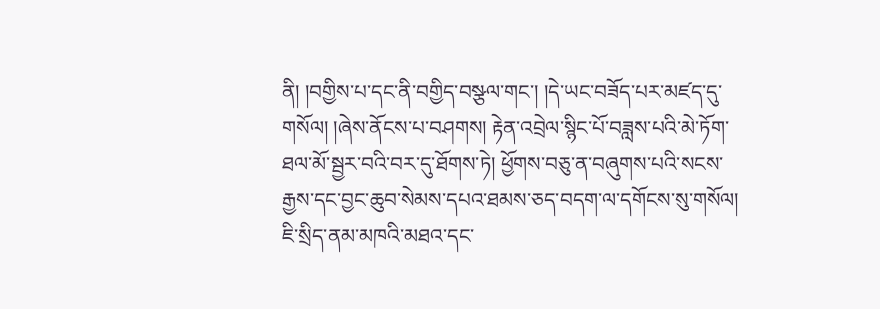ནི། །བགྱིས་པ་དང་ནི་བགྱིད་བསྩལ་གང་། །དེ་ཡང་བཟོད་པར་མཛད་དུ་གསོལ། །ཞེས་ནོངས་པ་བཤགས། རྟེན་འབྲེལ་སྙིང་པོ་བཟླས་པའི་མེ་ཏོག་ཐལ་མོ་སྦྱར་བའི་བར་དུ་ཐོགས་ཏེ། ཕྱོགས་བཅུ་ན་བཞུགས་པའི་སངས་རྒྱས་དང་བྱང་ཆུབ་སེམས་དཔའ་ཐམས་ཅད་བདག་ལ་དགོངས་སུ་གསོལ། ཇི་སྲིད་ནམ་མཁའི་མཐའ་དང་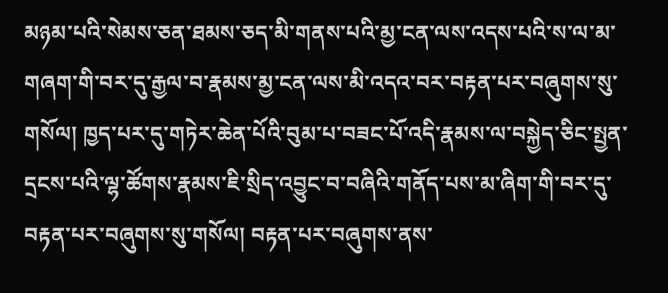མཉམ་པའི་སེམས་ཅན་ཐམས་ཅད་མི་གནས་པའི་མྱ་ངན་ལས་འདས་པའི་ས་ལ་མ་གཞག་གི་བར་དུ་རྒྱལ་བ་རྣམས་མྱ་ངན་ལས་མི་འདའ་བར་བརྟན་པར་བཞུགས་སུ་གསོལ། ཁྱད་པར་དུ་གཏེར་ཆེན་པོའི་བུམ་པ་བཟང་པོ་འདི་རྣམས་ལ་བསྐྱེད་ཅིང་སྤྱན་དྲངས་པའི་ལྷ་ཚོགས་རྣམས་ཇི་སྲིད་འབྱུང་བ་བཞིའི་གནོད་པས་མ་ཞིག་གི་བར་དུ་བརྟན་པར་བཞུགས་སུ་གསོལ། བརྟན་པར་བཞུགས་ནས་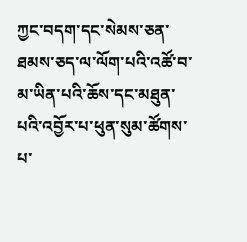ཀྱང་བདག་དང་སེམས་ཅན་ཐམས་ཅད་ལ་ལོག་པའི་འཚོ་བ་མ་ཡིན་པའི་ཆོས་དང་མཐུན་པའི་འབྱོར་པ་ཕུན་སུམ་ཚོགས་པ་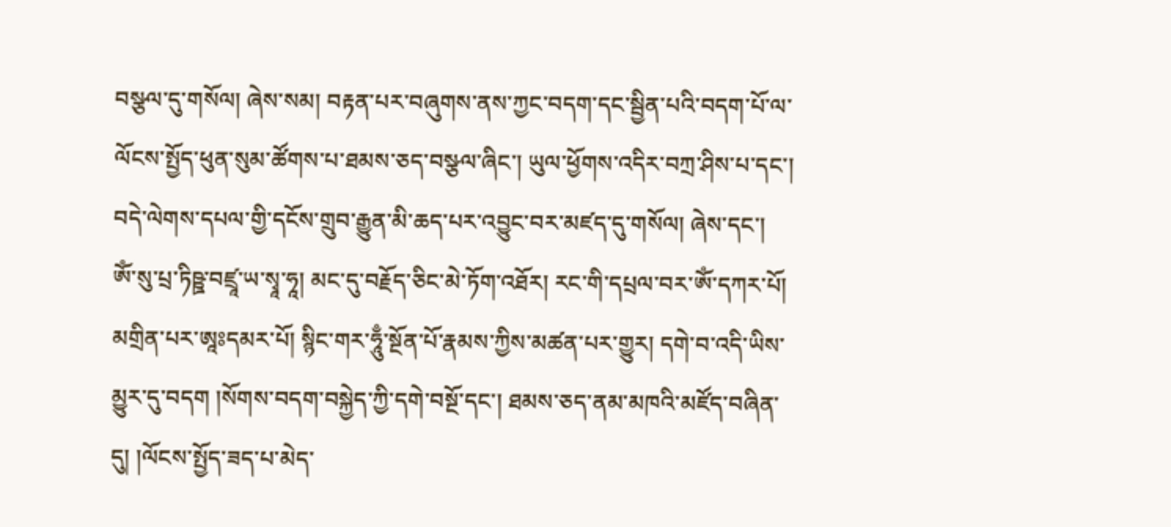བསྩལ་དུ་གསོལ། ཞེས་སམ། བརྟན་པར་བཞུགས་ནས་ཀྱང་བདག་དང་སྦྱིན་པའི་བདག་པོ་ལ་ལོངས་སྤྱོད་ཕུན་སུམ་ཚོགས་པ་ཐམས་ཅད་བསྩལ་ཞིང་། ཡུལ་ཕྱོགས་འདིར་བཀྲ་ཤིས་པ་དང་། བདེ་ལེགས་དཔལ་གྱི་དངོས་གྲུབ་རྒྱུན་མི་ཆད་པར་འབྱུང་བར་མཛད་དུ་གསོལ། ཞེས་དང་། ཨོཾ་སུ་པྲ་ཏིཥྛ་བཛྲཱ་ཡ་སྭཱ་ཧཱ། མང་དུ་བརྗོད་ཅིང་མེ་ཏོག་འཐོར། རང་གི་དཔྲལ་བར་ཨོཾ་དཀར་པོ། མགྲིན་པར་ཨཱཿདམར་པོ། སྙིང་གར་ཧཱུྃ་སྔོན་པོ་རྣམས་ཀྱིས་མཚན་པར་གྱུར། དགེ་བ་འདི་ཡིས་མྱུར་དུ་བདག །སོགས་བདག་བསྐྱེད་ཀྱི་དགེ་བསྔོ་དང་། ཐམས་ཅད་ནམ་མཁའི་མཛོད་བཞིན་དུ། །ལོངས་སྤྱོད་ཟད་པ་མེད་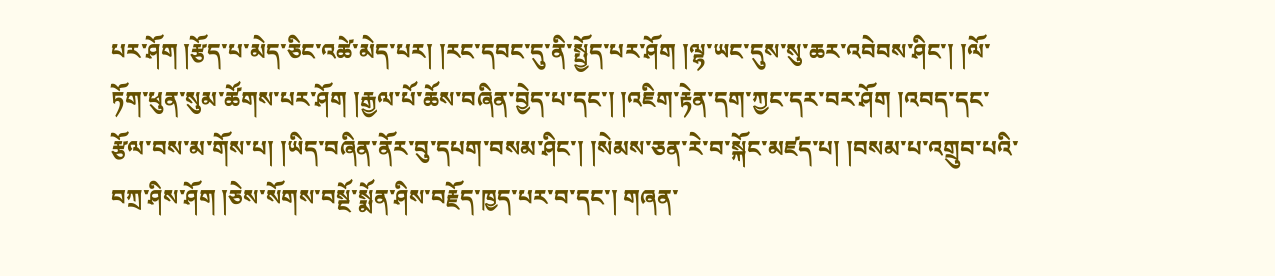པར་ཤོག །རྩོད་པ་མེད་ཅིང་འཚེ་མེད་པར། །རང་དབང་དུ་ནི་སྤྱོད་པར་ཤོག །ལྷ་ཡང་དུས་སུ་ཆར་འབེབས་ཤིང་། །ལོ་ཏོག་ཕུན་སུམ་ཚོགས་པར་ཤོག །རྒྱལ་པོ་ཆོས་བཞིན་བྱེད་པ་དང་། །འཇིག་རྟེན་དག་ཀྱང་དར་བར་ཤོག །འབད་དང་རྩོལ་བས་མ་གོས་པ། །ཡིད་བཞིན་ནོར་བུ་དཔག་བསམ་ཤིང་། །སེམས་ཅན་རེ་བ་སྐོང་མཛད་པ། །བསམ་པ་འགྲུབ་པའི་བཀྲ་ཤིས་ཤོག །ཅེས་སོགས་བསྔོ་སྨོན་ཤིས་བརྗོད་ཁྱད་པར་བ་དང་། གཞན་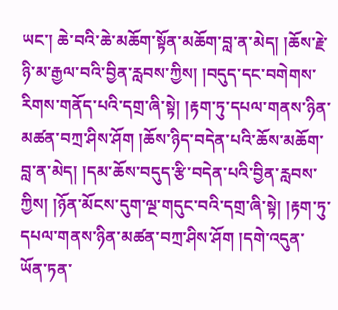ཡང་། ཆེ་བའི་ཆེ་མཆོག་སྟོན་མཆོག་བླ་ན་མེད། །ཆོས་རྗེ་ཉི་མ་རྒྱལ་བའི་བྱིན་རླབས་ཀྱིས། །བདུད་དང་བགེགས་རིགས་གནོད་པའི་དགྲ་ཞི་སྟེ། །རྟག་ཏུ་དཔལ་གནས་ཉིན་མཚན་བཀྲ་ཤིས་ཤོག །ཆོས་ཉིད་བདེན་པའི་ཆོས་མཆོག་བླ་ན་མེད། །དམ་ཆོས་བདུད་རྩི་བདེན་པའི་བྱིན་རླབས་ཀྱིས། །ཉོན་མོངས་དུག་ལྔ་གདུང་བའི་དགྲ་ཞི་སྟེ། །རྟག་ཏུ་དཔལ་གནས་ཉིན་མཚན་བཀྲ་ཤིས་ཤོག །དགེ་འདུན་ཡོན་ཏན་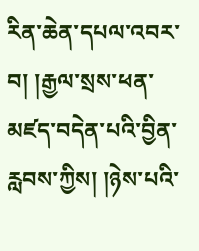རིན་ཆེན་དཔལ་འབར་བ། །རྒྱལ་སྲས་ཕན་མཛད་བདེན་པའི་བྱིན་རླབས་ཀྱིས། །ཉེས་པའི་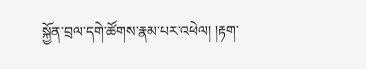སྐྱོན་བྲལ་དགེ་ཚོགས་རྣམ་པར་འཕེལ། །རྟག་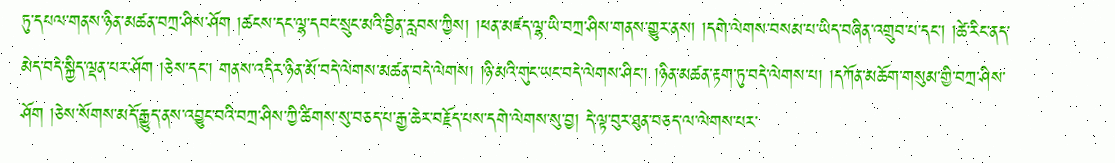ཏུ་དཔལ་གནས་ཉིན་མཚན་བཀྲ་ཤིས་ཤོག །ཚངས་དང་ལྷ་དབང་སྲུང་མའི་བྱིན་རླབས་ཀྱིས། །ཕན་མཛད་ལྷ་ཡི་བཀྲ་ཤིས་གནས་གྱུར་ནས། །དགེ་ལེགས་བསམ་པ་ཡིད་བཞིན་འགྲུབ་པ་དང་། །ཚེ་རིང་ནད་མེད་བདེ་སྐྱིད་ལྡན་པར་ཤོག །ཅེས་དང་། གནས་འདིར་ཉིན་མོ་བདེ་ལེགས་མཚན་བདེ་ལེགས། །ཉི་མའི་གུང་ཡང་བདེ་ལེགས་ཤིང་། །ཉིན་མཚན་རྟག་ཏུ་བདེ་ལེགས་པ། །དཀོན་མཆོག་གསུམ་གྱི་བཀྲ་ཤིས་ཤོག །ཅེས་སོགས་མདོ་རྒྱུད་ནས་འབྱུང་བའི་བཀྲ་ཤིས་ཀྱི་ཚིགས་སུ་བཅད་པ་རྒྱ་ཆེར་བརྗོད་པས་དགེ་ལེགས་སུ་བྱ། དེ་ལྟ་བུར་ཐུན་བཅད་ལ་ལེགས་པར་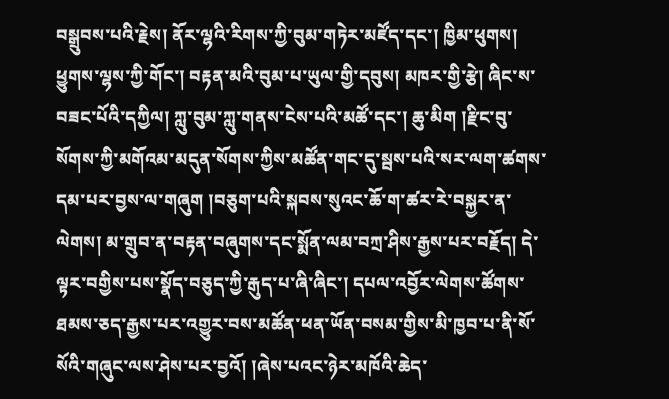བསྒྲུབས་པའི་རྗེས། ནོར་ལྷའི་རིགས་ཀྱི་བུམ་གཏེར་མཛོད་དང་། ཁྱིམ་ཕུགས། ཕྱུགས་ལྷས་ཀྱི་གོང་། བརྟན་མའི་བུམ་པ་ཡུལ་གྱི་དབུས། མཁར་གྱི་རྩེ། ཞིང་ས་བཟང་པོའི་དཀྱིལ། ཀླུ་བུམ་ཀླུ་གནས་ངེས་པའི་མཚོ་དང་། ཆུ་མིག །རྫིང་བུ་སོགས་ཀྱི་མགོའམ་མདུན་སོགས་ཀྱིས་མཚོན་གང་དུ་སྦས་པའི་སར་ལག་ཚགས་དམ་པར་བྱས་ལ་གཞུག །བཅུག་པའི་སྐབས་སུའང་ཆོ་ག་ཚར་རེ་བསྐྱར་ན་ལེགས། མ་གྲུབ་ན་བརྟན་བཞུགས་དང་སྨོན་ལམ་བཀྲ་ཤིས་རྒྱས་པར་བརྗོད། དེ་ལྟར་བགྱིས་པས་སྣོད་བཅུད་ཀྱི་རྒུད་པ་ཞི་ཞིང་། དཔལ་འབྱོར་ལེགས་ཚོགས་ཐམས་ཅད་རྒྱས་པར་འགྱུར་བས་མཚོན་ཕན་ཡོན་བསམ་གྱིས་མི་ཁྱབ་པ་ནི་སོ་སོའི་གཞུང་ལས་ཤེས་པར་བྱའོ། །ཞེས་པའང་ཉེར་མཁོའི་ཆེད་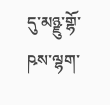དུ་མཉྫུ་གྷོ་ཥས་ལྷག་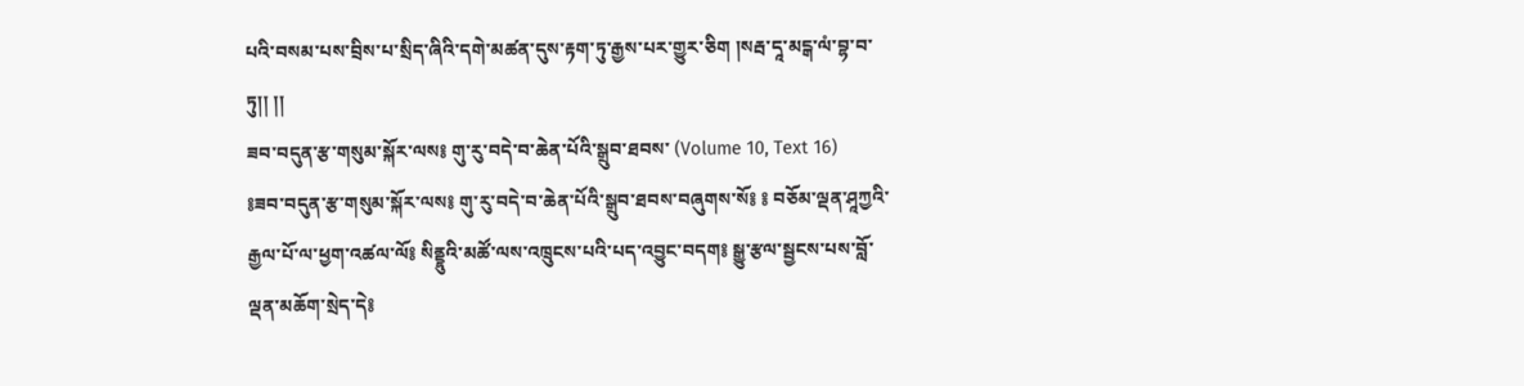པའི་བསམ་པས་བྲིས་པ་སྲིད་ཞིའི་དགེ་མཚན་དུས་རྟག་ཏུ་རྒྱས་པར་གྱུར་ཅིག །སརྦ་དཱ་མངྒ་ལཾ་བྷ་བ་ཏུ།། །།
ཟབ་བདུན་རྩ་གསུམ་སྐོར་ལས༔ གུ་རུ་བདེ་བ་ཆེན་པོའི་སྒྲུབ་ཐབས་ (Volume 10, Text 16)
༔ཟབ་བདུན་རྩ་གསུམ་སྐོར་ལས༔ གུ་རུ་བདེ་བ་ཆེན་པོའི་སྒྲུབ་ཐབས་བཞུགས་སོ༔ ༔ བཅོམ་ལྡན་ཤཱཀྱའི་རྒྱལ་པོ་ལ་ཕྱག་འཚལ་ལོ༔ སིནྡྷུའི་མཚོ་ལས་འཁྲུངས་པའི་པད་འབྱུང་བདག༔ སྒྱུ་རྩལ་སྦྱངས་པས་བློ་ལྡན་མཆོག་སྲེད་དེ༔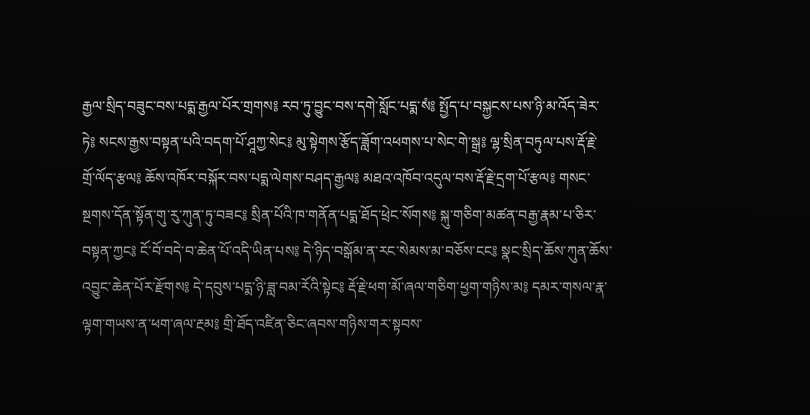རྒྱལ་སྲིད་བཟུང་བས་པདྨ་རྒྱལ་པོར་གྲགས༔ རབ་ཏུ་བྱུང་བས་དགེ་སློང་པདྨ་སཾ༔ སྤྱོད་པ་བསྐྱངས་པས་ཉི་མ་འོད་ཟེར་ཏེ༔ སངས་རྒྱས་བསྟན་པའི་བདག་པོ་ཤཱཀྱ་སེང༔ མུ་སྟེགས་རྩོད་ཟློག་འཕགས་པ་སེང་གེ་སྒྲ༔ ལྷ་སྲིན་བཏུལ་པས་རྡོ་རྗེ་གྲོ་ལོད་རྩལ༔ ཆོས་འཁོར་བསྐོར་བས་པདྨ་ལེགས་བཤད་རྒྱལ༔ མཐའ་འཁོབ་འདུལ་བས་རྡོ་རྗེ་དྲག་པོ་རྩལ༔ གསང་སྔགས་དོན་སྟོན་གུ་རུ་ཀུན་ཏུ་བཟང༔ སྲིན་པོའི་ཁ་གནོན་པདྨ་ཐོད་ཕྲེང་སོགས༔ སྐུ་གཅིག་མཚན་བརྒྱ་རྣམ་པ་ཅིར་བསྟན་ཀྱང༔ ངོ་བོ་བདེ་བ་ཆེན་པོ་འདི་ཡིན་པས༔ དེ་ཉིད་བསྒོམ་ན་རང་སེམས་མ་བཅོས་ངང༔ སྣང་སྲིད་ཆོས་ཀུན་ཆོས་འབྱུང་ཆེན་པོར་རྫོགས༔ དེ་དབུས་པདྨ་ཉི་ཟླ་བམ་རོའི་སྟེང༔ རྡོ་རྗེ་ཕག་མོ་ཞལ་གཅིག་ཕྱག་གཉིས་མ༔ དམར་གསལ་རྣ་ལྟག་གཡས་ན་ཕག་ཞལ་རྔམ༔ གྲི་ཐོད་འཛིན་ཅིང་ཞབས་གཉིས་གར་སྟབས་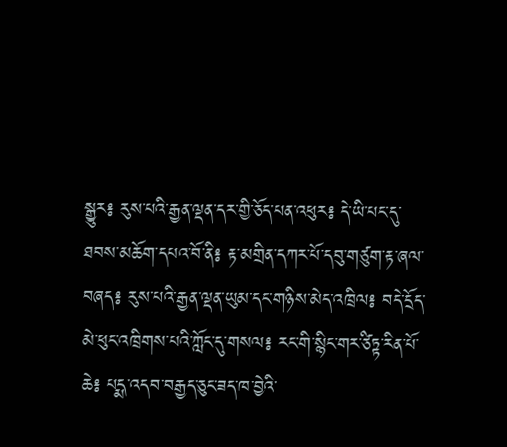སྒྱུར༔ རུས་པའི་རྒྱན་ལྡན་དར་གྱི་ཅོད་པན་འཕུར༔ དེ་ཡི་པང་དུ་ཐབས་མཆོག་དཔའ་བོ་ནི༔ རྟ་མགྲིན་དཀར་པོ་དབུ་གཙུག་རྟ་ཞལ་བཞད༔ རུས་པའི་རྒྱན་ལྡན་ཡུམ་དང་གཉིས་མེད་འཁྲིལ༔ བདེ་དྲོད་མེ་ཕུང་འཁྲིགས་པའི་ཀློང་དུ་གསལ༔ རང་གི་སྙིང་གར་ཙིཏྟ་རིན་པོ་ཆེ༔ པདྨ་འདབ་བརྒྱད་ཅུང་ཟད་ཁ་བྱེའི་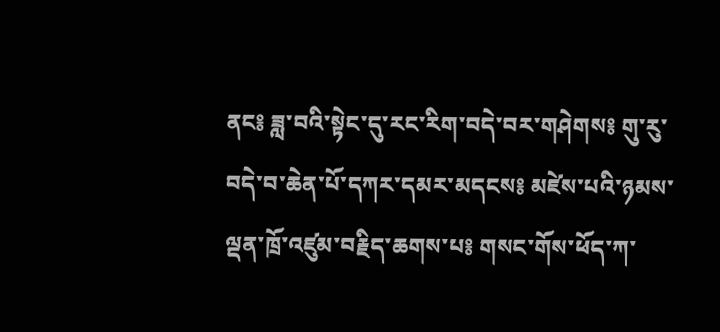ནང༔ ཟླ་བའི་སྟེང་དུ་རང་རིག་བདེ་བར་གཤེགས༔ གུ་རུ་བདེ་བ་ཆེན་པོ་དཀར་དམར་མདངས༔ མཛེས་པའི་ཉམས་ལྡན་ཁྲོ་འཛུམ་བརྗིད་ཆགས་པ༔ གསང་གོས་ཕོད་ཀ་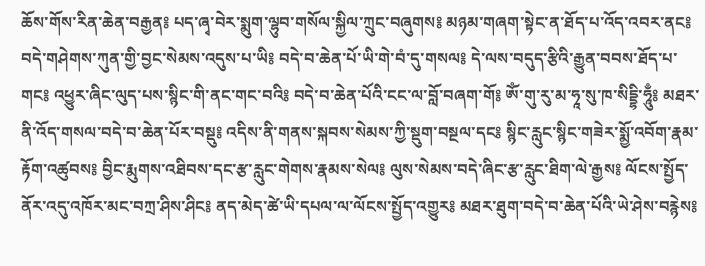ཆོས་གོས་རིན་ཆེན་བརྒྱན༔ པད་ཞྭ་བེར་སྨུག་ལྷུབ་གསོལ་སྐྱིལ་ཀྲུང་བཞུགས༔ མཉམ་གཞག་སྟེང་ན་ཐོད་པ་འོད་འབར་ནང༔ བདེ་གཤེགས་ཀུན་གྱི་བྱང་སེམས་འདུས་པ་ཡི༔ བདེ་བ་ཆེན་པོ་ཡི་གེ་བཾ་དུ་གསལ༔ དེ་ལས་བདུད་རྩིའི་རྒྱུན་བབས་ཐོད་པ་གང༔ འཕྱུར་ཞིང་ལུད་པས་སྙིང་གི་ནང་གང་བའི༔ བདེ་བ་ཆེན་པོའི་ངང་ལ་བློ་བཞག་གོ༔ ཨོཾ་གུ་རུ་མ་ཧཱ་སུ་ཁ་སིདྡྷི་ཧཱུྃ༔ མཐར་ནི་འོད་གསལ་བདེ་བ་ཆེན་པོར་བསྡུ༔ འདིས་ནི་གནས་སྐབས་སེམས་ཀྱི་སྡུག་བསྔལ་དང༔ སྙིང་རླུང་སྙིང་གཟེར་སྨྱོ་འབོག་རྣམ་རྟོག་འཚུབས༔ བྱིང་རྨུགས་འཐིབས་དང་རྩ་རླུང་གེགས་རྣམས་སེལ༔ ལུས་སེམས་བདེ་ཞིང་རྩ་རླུང་ཐིག་ལེ་རྒྱས༔ ལོངས་སྤྱོད་ནོར་འདུ་འཁོར་མང་བཀྲ་ཤིས་ཤིང༔ ནད་མེད་ཚེ་ཡི་དཔལ་ལ་ལོངས་སྤྱོད་འགྱུར༔ མཐར་ཐུག་བདེ་བ་ཆེན་པོའི་ཡེ་ཤེས་བརྙེས༔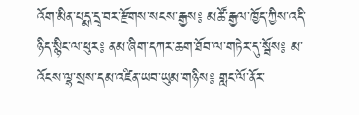འོག་མིན་པདྨ་དྲྭ་བར་རྫོགས་སངས་རྒྱས༔ མཚོ་རྒྱལ་ཁྱོད་ཀྱིས་འདི་ཉིད་སྙིང་ལ་ཕུར༔ ནམ་ཞིག་དཀར་ཆག་ཐོབ་ལ་གཏེར་དུ་སྦོས༔ མ་འོངས་ལྷ་སྲས་དམ་འཛིན་ཡབ་ཡུམ་གཉིས༔ གླང་ལོ་ནོར་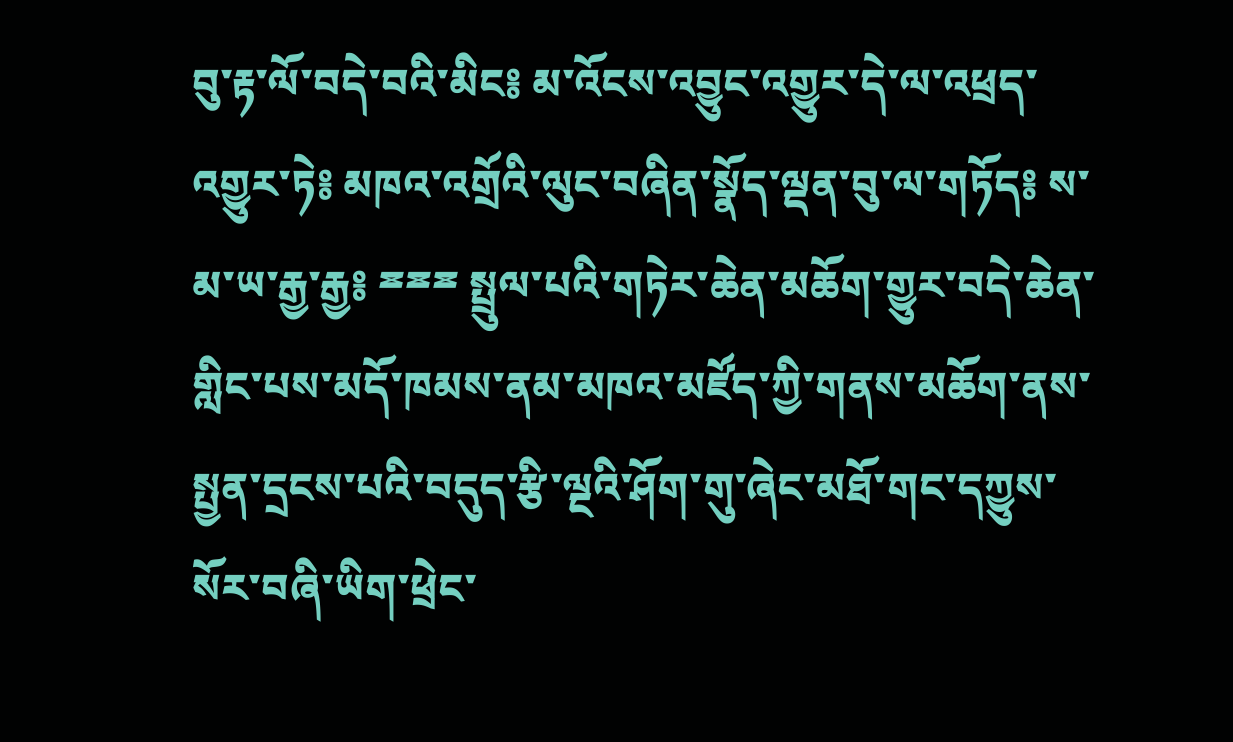བུ་རྟ་ལོ་བདེ་བའི་མིང༔ མ་འོངས་འབྱུང་འགྱུར་དེ་ལ་འཕྲད་འགྱུར་ཏེ༔ མཁའ་འགྲོའི་ལུང་བཞིན་སྣོད་ལྡན་བུ་ལ་གཏོད༔ ས་མ་ཡ་རྒྱ་རྒྱ༔ ྈྈྈ སྤྲུལ་པའི་གཏེར་ཆེན་མཆོག་གྱུར་བདེ་ཆེན་གླིང་པས་མདོ་ཁམས་ནམ་མཁའ་མཛོད་ཀྱི་གནས་མཆོག་ནས་སྤྱན་དྲངས་པའི་བདུད་རྩི་ལྔའི་ཤོག་གུ་ཞེང་མཐོ་གང་དཀྱུས་སོར་བཞི་ཡིག་ཕྲེང་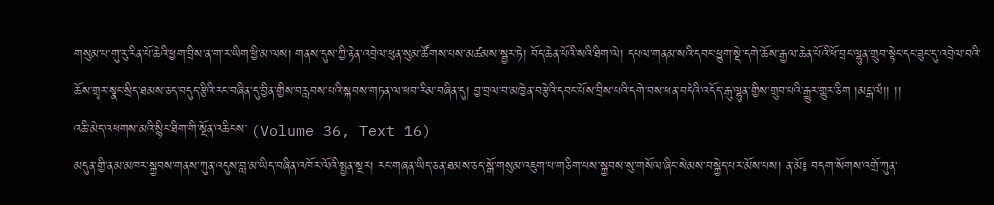གསུམ་པ་གུ་རུ་རིན་པོ་ཆེའི་ཕྱག་བྲིས་ན་ག་ར་ཡིག་ཕྱི་མ་ལས། གནས་དུས་ཀྱི་རྟེན་འབྲེལ་ཕུན་སུམ་ཚོགས་པས་མཚམས་སྦྱར་ཏེ། བོད་ཆེན་པོའི་སའི་ཐིག་ལེ། དཔལ་གནམ་སའི་དབང་ཕྱུག་སྡེ་དགེ་ཆོས་རྒྱལ་ཆེན་པོའི་ཕོ་བྲང་ལྷུན་གྲུབ་སྟེང་དང་ཟུང་དུ་འབྲེལ་བའི་ཆོས་གྲྭར་སྣང་སྲིད་ཐམས་ཅད་བདུད་རྩིའི་རང་བཞིན་དུ་བྱིན་གྱིས་བརླབས་པའི་སྐབས་གཏན་ལ་ཕབ་རིམ་བཞིན་དུ། བྱ་བྲལ་བ་མཁྱེན་བརྩེའི་དབང་པོས་བྲིས་པའི་དགེ་བས་ཕན་བདེའི་འདོད་རྒུ་ལྷུན་གྱིས་གྲུབ་པའི་རྒྱུར་གྱུར་ཅིག །མངྒ་ལཾ།། །།
འཆི་མེད་འཕགས་མའི་སྙིང་ཐིག་གི་སྔོན་འཆིངས་ (Volume 36, Text 16)
མདུན་གྱི་ནམ་མཁར་སྐྱབས་གནས་ཀུན་འདུས་བླ་མ་ཡིད་བཞིན་འཁོར་ལོའི་སྤྱན་སྔར། རང་གཞན་ཡིད་ཅན་ཐམས་ཅད་སྒོ་གསུམ་འཇུག་པ་གཅིག་པས་སྐྱབས་སུ་གསོལ་ཞིང་སེམས་བསྐྱེད་པར་མོས་པས། ན་མོ༔ བདག་སོགས་འགྲོ་ཀུན་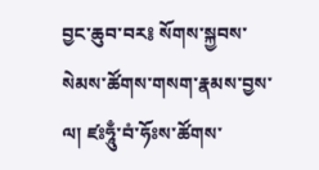བྱང་ཆུབ་བར༔ སོགས་སྐྱབས་སེམས་ཚོགས་གསག་རྣམས་བྱས་ལ། ཛཿཧཱུྃ་བཾ་ཧོཿས་ཚོགས་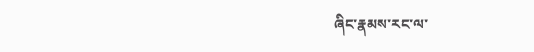ཞིང་རྣམས་རང་ལ་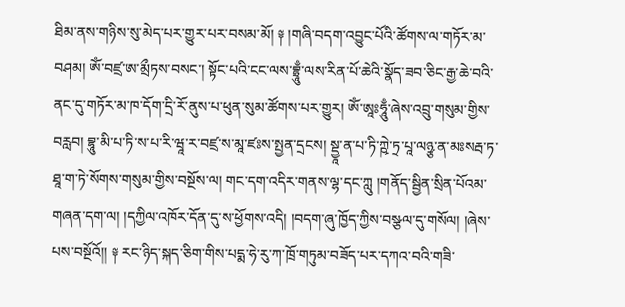ཐིམ་ནས་གཉིས་སུ་མེད་པར་གྱུར་པར་བསམ་མོ། ༈ །གཞི་བདག་འབྱུང་པོའི་ཚོགས་ལ་གཏོར་མ་བཤམ། ཨོཾ་བཛྲ་ཨ་མྲྀཏས་བསང་། སྟོང་པའི་ངང་ལས་བྷྲཱུྃ་ལས་རིན་པོ་ཆེའི་སྣོད་ཟབ་ཅིང་རྒྱ་ཆེ་བའི་ནང་དུ་གཏོར་མ་ཁ་དོག་དྲི་རོ་ནུས་པ་ཕུན་སུམ་ཚོགས་པར་གྱུར། ཨོཾ་ཨཱཿཧཱུྃ་ཞེས་འབྲུ་གསུམ་གྱིས་བརླབ། བྷཱུ་མི་པ་ཏི་ས་པ་རི་ཝཱ་ར་བཛྲ་ས་མཱ་ཛཿས་སྤྱན་དྲངས། སྡྱཱ་ན་པ་ཏི་ཀྵེ་ཏྲ་པཱ་ལཉྩ་ན་མཿསརྦ་ཏ་ཐཱ་ག་ཏེ་སོགས་གསུམ་གྱིས་བསྔོས་ལ། གང་དག་འདིར་གནས་ལྷ་དང་ཀླུ །གནོད་སྦྱིན་སྲིན་པོའམ་གཞན་དག་ལ། །དཀྱིལ་འཁོར་དོན་དུ་ས་ཕྱོགས་འདི། །བདག་ཞུ་ཁྱོད་ཀྱིས་བསྩལ་དུ་གསོལ། །ཞེས་པས་བསྔོའོ།། ༈ རང་ཉིད་སྐད་ཅིག་གིས་པདྨ་ཧེ་རུ་ཀ་ཁྲོ་གཏུམ་བཟོད་པར་དཀའ་བའི་གཟི་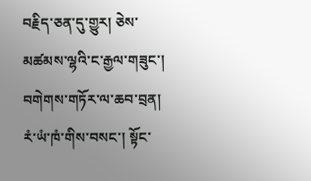བརྗིད་ཅན་དུ་གྱུར། ཅེས་མཚམས་ལྷའི་ང་རྒྱལ་གཟུང་། བགེགས་གཏོར་ལ་ཆབ་བྲན། རཾ་ཡཾ་ཁཾ་གིས་བསང་། སྟོང་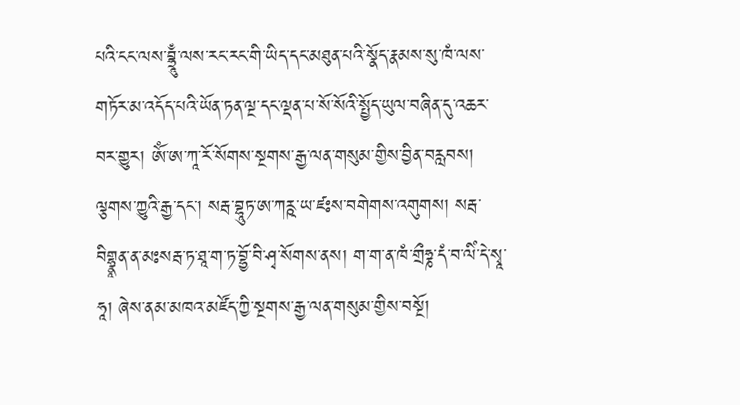པའི་ངང་ལས་བྷྲཱུྃ་ལས་རང་རང་གི་ཡིད་དང་མཐུན་པའི་སྣོད་རྣམས་སུ་ཁཾ་ལས་གཏོར་མ་འདོད་པའི་ཡོན་ཏན་ལྔ་དང་ལྡན་པ་སོ་སོའི་སྤྱོད་ཡུལ་བཞིན་དུ་འཆར་བར་གྱུར། ཨོཾ་ཨ་ཀཱ་རོ་སོགས་སྔགས་རྒྱ་ལན་གསུམ་གྱིས་བྱིན་བརླབས། ལྕགས་ཀྱུའི་རྒྱ་དང་། སརྦ་བྷཱུཏ་ཨ་ཀརྵ་ཡ་ཛཿས་བགེགས་འགུགས། སརྦ་བིགྷྣཱན་ན་མཿསརྦ་ཏ་ཐཱ་ག་ཏ་བྷྱོ་བི་ཤྭ་སོགས་ནས། ག་ག་ན་ཁཾ་གྲྀཧྞ་དཾ་བ་ལིཾ་དེ་སྭཱ་ཧཱ། ཞེས་ནམ་མཁའ་མཛོད་ཀྱི་སྔགས་རྒྱ་ལན་གསུམ་གྱིས་བསྔོ།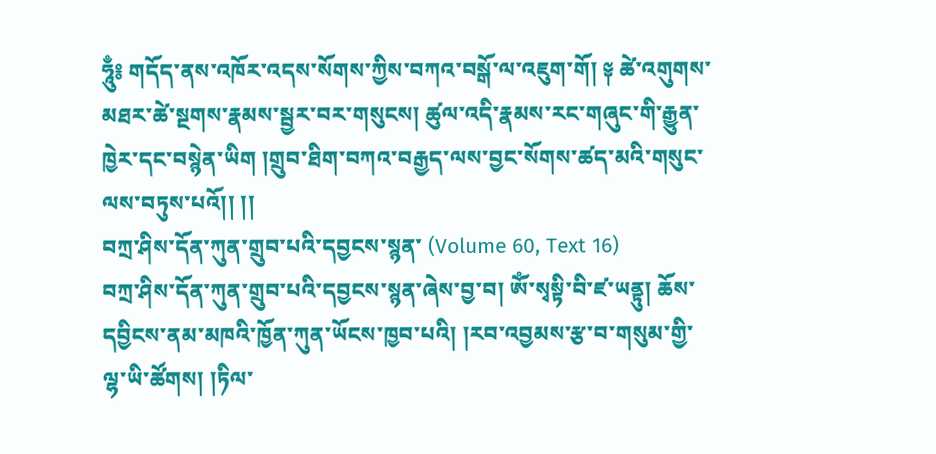ཧཱུྃ༔ གདོད་ནས་འཁོར་འདས་སོགས་ཀྱིས་བཀའ་བསྒོ་ལ་འཇུག་གོ། ༈ ཚེ་འགུགས་མཐར་ཚེ་སྔགས་རྣམས་སྦྱར་བར་གསུངས། ཚུལ་འདི་རྣམས་རང་གཞུང་གི་རྒྱུན་ཁྱེར་དང་བསྙེན་ཡིག །གྲུབ་ཐིག་བཀའ་བརྒྱད་ལས་བྱང་སོགས་ཚད་མའི་གསུང་ལས་བཏུས་པའོ།། །།
བཀྲ་ཤིས་དོན་ཀུན་གྲུབ་པའི་དབྱངས་སྙན་ (Volume 60, Text 16)
བཀྲ་ཤིས་དོན་ཀུན་གྲུབ་པའི་དབྱངས་སྙན་ཞེས་བྱ་བ། ཨོཾ་སྭསྟི་བི་ཛ་ཡནྟུ། ཆོས་དབྱིངས་ནམ་མཁའི་ཁྱོན་ཀུན་ཡོངས་ཁྱབ་པའི། །རབ་འབྱམས་རྩ་བ་གསུམ་གྱི་ལྷ་ཡི་ཚོགས། །ཏིལ་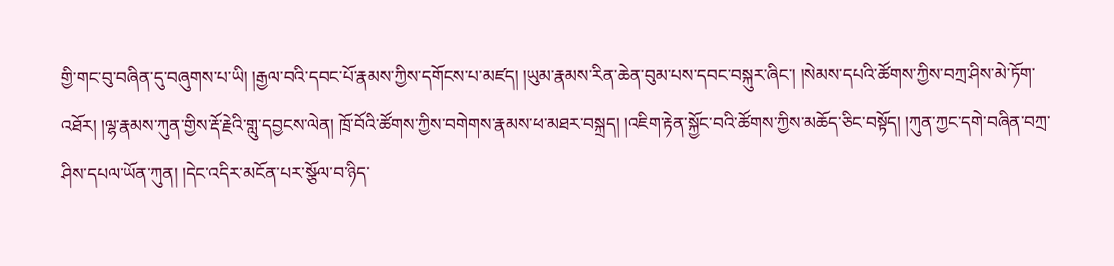གྱི་གང་བུ་བཞིན་དུ་བཞུགས་པ་ཡི། །རྒྱལ་བའི་དབང་པོ་རྣམས་ཀྱིས་དགོངས་པ་མཛད། །ཡུམ་རྣམས་རིན་ཆེན་བུམ་པས་དབང་བསྐུར་ཞིང་། །སེམས་དཔའི་ཚོགས་ཀྱིས་བཀྲ་ཤིས་མེ་ཏོག་འཐོར། །ལྷ་རྣམས་ཀུན་གྱིས་རྡོ་རྗེའི་གླུ་དབྱངས་ལེན། ཁྲོ་བོའི་ཚོགས་ཀྱིས་བགེགས་རྣམས་ཕ་མཐར་བསྐྲད། །འཇིག་རྟེན་སྐྱོང་བའི་ཚོགས་ཀྱིས་མཆོད་ཅིང་བསྟོད། །ཀུན་ཀྱང་དགེ་བཞིན་བཀྲ་ཤིས་དཔལ་ཡོན་ཀུན། །དེང་འདིར་མངོན་པར་སྩོལ་བ་ཉིད་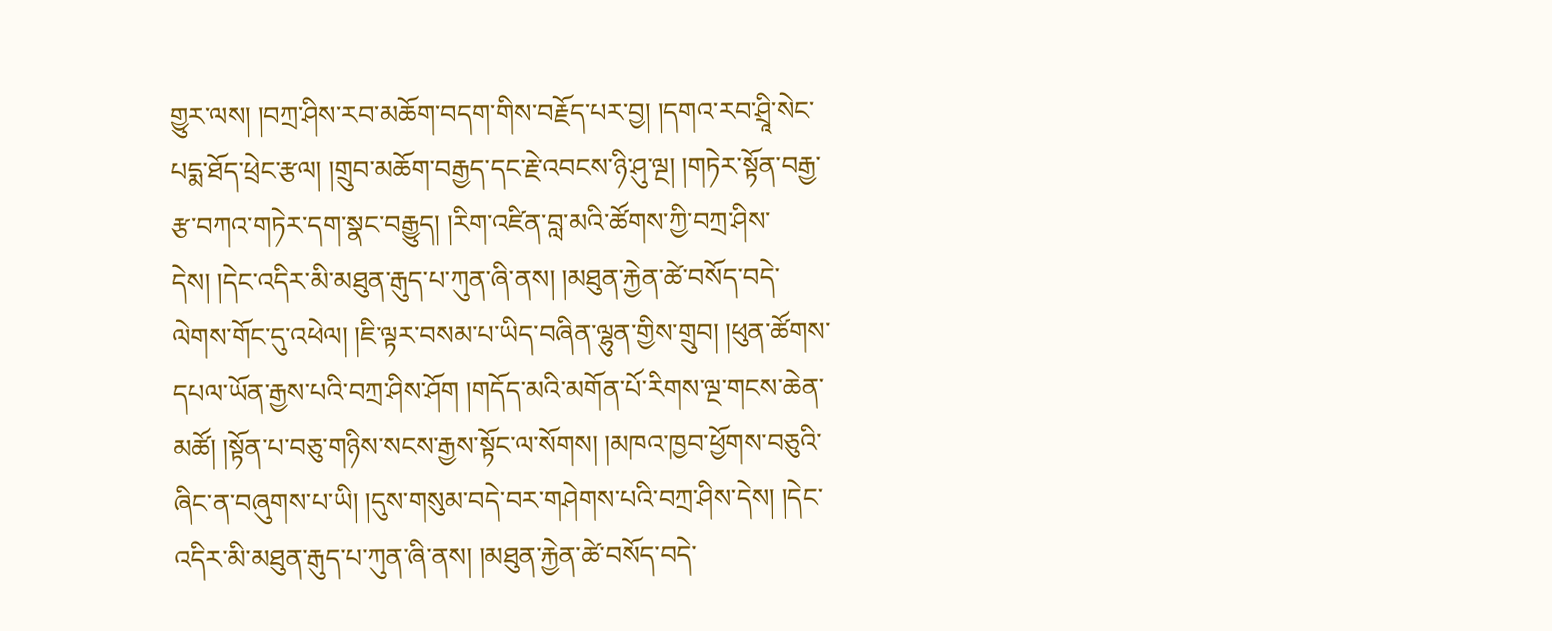གྱུར་ལས། །བཀྲ་ཤིས་རབ་མཆོག་བདག་གིས་བརྗོད་པར་བྱ། །དགའ་རབ་ཤྲཱི་སེང་པདྨ་ཐོད་ཕྲེང་རྩལ། །གྲུབ་མཆོག་བརྒྱད་དང་རྗེ་འབངས་ཉི་ཤུ་ལྔ། །གཏེར་སྟོན་བརྒྱ་རྩ་བཀའ་གཏེར་དག་སྣང་བརྒྱུད། །རིག་འཛིན་བླ་མའི་ཚོགས་ཀྱི་བཀྲ་ཤིས་དེས། །དེང་འདིར་མི་མཐུན་རྒུད་པ་ཀུན་ཞི་ནས། །མཐུན་རྐྱེན་ཚེ་བསོད་བདེ་ལེགས་གོང་དུ་འཕེལ། །ཇི་ལྟར་བསམ་པ་ཡིད་བཞིན་ལྷུན་གྱིས་གྲུབ། །ཕུན་ཚོགས་དཔལ་ཡོན་རྒྱས་པའི་བཀྲ་ཤིས་ཤོག །གདོད་མའི་མགོན་པོ་རིགས་ལྔ་གངས་ཆེན་མཚོ། །སྟོན་པ་བཅུ་གཉིས་སངས་རྒྱས་སྟོང་ལ་སོགས། །མཁའ་ཁྱབ་ཕྱོགས་བཅུའི་ཞིང་ན་བཞུགས་པ་ཡི། །དུས་གསུམ་བདེ་བར་གཤེགས་པའི་བཀྲ་ཤིས་དེས། །དེང་འདིར་མི་མཐུན་རྒུད་པ་ཀུན་ཞི་ནས། །མཐུན་རྐྱེན་ཚེ་བསོད་བདེ་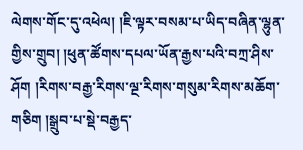ལེགས་གོང་དུ་འཕེལ། །ཇི་ལྟར་བསམ་པ་ཡིད་བཞིན་ལྷུན་གྱིས་གྲུབ། །ཕུན་ཚོགས་དཔལ་ཡོན་རྒྱས་པའི་བཀྲ་ཤིས་ཤོག །རིགས་བརྒྱ་རིགས་ལྔ་རིགས་གསུམ་རིགས་མཆོག་གཅིག །སྒྲུབ་པ་སྡེ་བརྒྱད་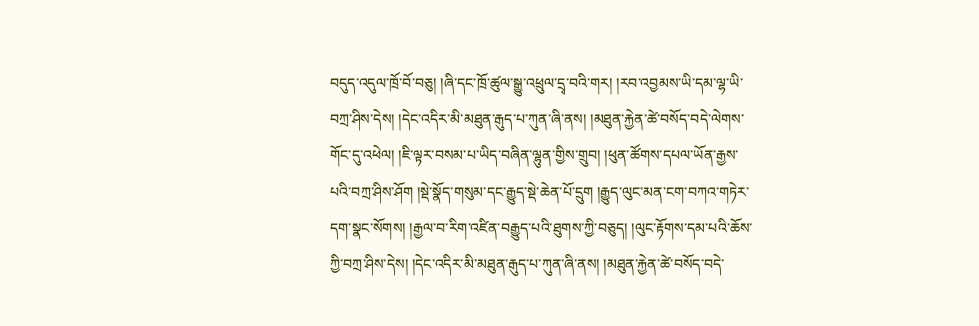བདུད་འདུལ་ཁྲོ་བོ་བཅུ། །ཞི་དང་ཁྲོ་ཚུལ་སྒྱུ་འཕྲུལ་དྲྭ་བའི་གར། །རབ་འབྱམས་ཡི་དམ་ལྷ་ཡི་བཀྲ་ཤིས་དེས། །དེང་འདིར་མི་མཐུན་རྒུད་པ་ཀུན་ཞི་ནས། །མཐུན་རྐྱེན་ཚེ་བསོད་བདེ་ལེགས་གོང་དུ་འཕེལ། །ཇི་ལྟར་བསམ་པ་ཡིད་བཞིན་ལྷུན་གྱིས་གྲུབ། །ཕུན་ཚོགས་དཔལ་ཡོན་རྒྱས་པའི་བཀྲ་ཤིས་ཤོག །སྡེ་སྣོད་གསུམ་དང་རྒྱུད་སྡེ་ཆེན་པོ་དྲུག །རྒྱུད་ལུང་མན་ངག་བཀའ་གཏེར་དག་སྣང་སོགས། །རྒྱལ་བ་རིག་འཛིན་བརྒྱུད་པའི་ཐུགས་ཀྱི་བཅུད། །ལུང་རྟོགས་དམ་པའི་ཆོས་ཀྱི་བཀྲ་ཤིས་དེས། །དེང་འདིར་མི་མཐུན་རྒུད་པ་ཀུན་ཞི་ནས། །མཐུན་རྐྱེན་ཚེ་བསོད་བདེ་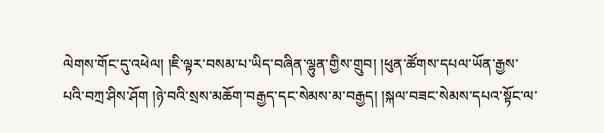ལེགས་གོང་དུ་འཕེལ། །ཇི་ལྟར་བསམ་པ་ཡིད་བཞིན་ལྷུན་གྱིས་གྲུབ། །ཕུན་ཚོགས་དཔལ་ཡོན་རྒྱས་པའི་བཀྲ་ཤིས་ཤོག །ཉེ་བའི་སྲས་མཆོག་བརྒྱད་དང་སེམས་མ་བརྒྱད། །སྐལ་བཟང་སེམས་དཔའ་སྟོང་ལ་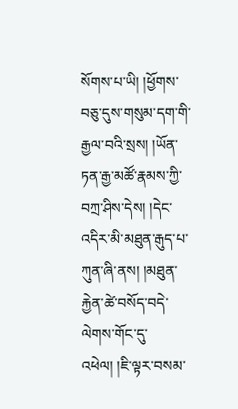སོགས་པ་ཡི། །ཕྱོགས་བཅུ་དུས་གསུམ་དག་གི་རྒྱལ་བའི་སྲས། །ཡོན་ཏན་རྒྱ་མཚོ་རྣམས་ཀྱི་བཀྲ་ཤིས་དེས། །དེང་འདིར་མི་མཐུན་རྒུད་པ་ཀུན་ཞི་ནས། །མཐུན་རྐྱེན་ཚེ་བསོད་བདེ་ལེགས་གོང་དུ་འཕེལ། །ཇི་ལྟར་བསམ་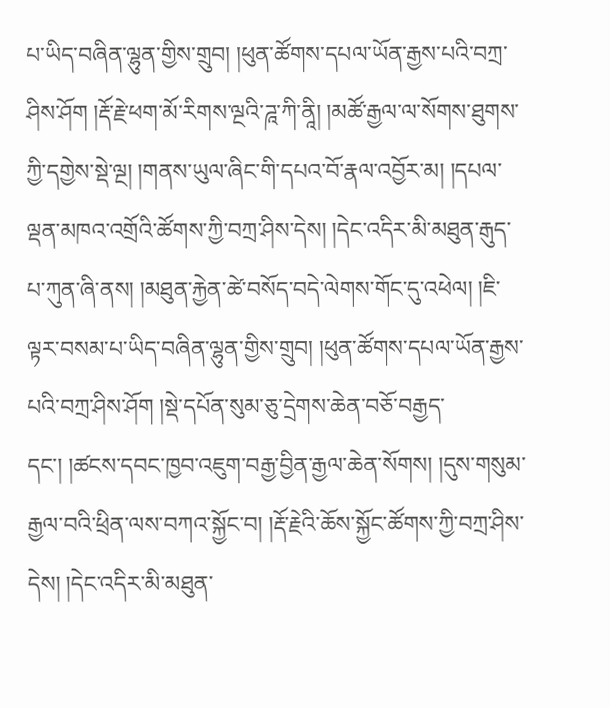པ་ཡིད་བཞིན་ལྷུན་གྱིས་གྲུབ། །ཕུན་ཚོགས་དཔལ་ཡོན་རྒྱས་པའི་བཀྲ་ཤིས་ཤོག །རྡོ་རྗེ་ཕག་མོ་རིགས་ལྔའི་ཌཱ་ཀི་ནཱི། །མཚོ་རྒྱལ་ལ་སོགས་ཐུགས་ཀྱི་དགྱེས་སྡེ་ལྔ། །གནས་ཡུལ་ཞིང་གི་དཔའ་བོ་རྣལ་འབྱོར་མ། །དཔལ་ལྡན་མཁའ་འགྲོའི་ཚོགས་ཀྱི་བཀྲ་ཤིས་དེས། །དེང་འདིར་མི་མཐུན་རྒུད་པ་ཀུན་ཞི་ནས། །མཐུན་རྐྱེན་ཚེ་བསོད་བདེ་ལེགས་གོང་དུ་འཕེལ། །ཇི་ལྟར་བསམ་པ་ཡིད་བཞིན་ལྷུན་གྱིས་གྲུབ། །ཕུན་ཚོགས་དཔལ་ཡོན་རྒྱས་པའི་བཀྲ་ཤིས་ཤོག །སྡེ་དཔོན་སུམ་ཅུ་དྲེགས་ཆེན་བཅོ་བརྒྱད་དང་། །ཚངས་དབང་ཁྱབ་འཇུག་བརྒྱ་བྱིན་རྒྱལ་ཆེན་སོགས། །དུས་གསུམ་རྒྱལ་བའི་ཕྲིན་ལས་བཀའ་སྐྱོང་བ། །རྡོ་རྗེའི་ཆོས་སྐྱོང་ཚོགས་ཀྱི་བཀྲ་ཤིས་དེས། །དེང་འདིར་མི་མཐུན་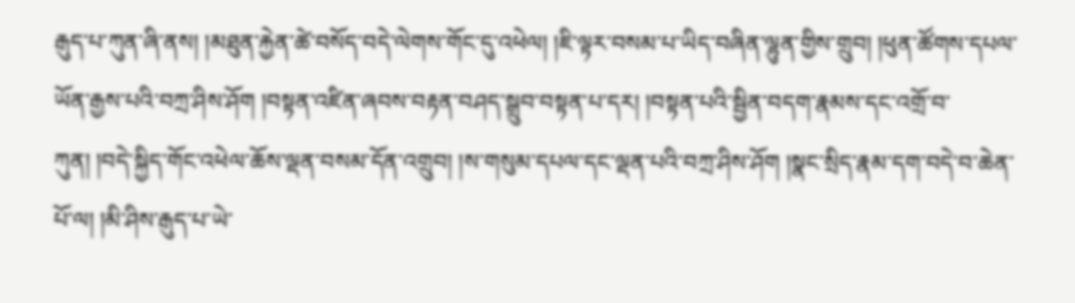རྒུད་པ་ཀུན་ཞི་ནས། །མཐུན་རྐྱེན་ཚེ་བསོད་བདེ་ལེགས་གོང་དུ་འཕེལ། །ཇི་ལྟར་བསམ་པ་ཡིད་བཞིན་ལྷུན་གྱིས་གྲུབ། །ཕུན་ཚོགས་དཔལ་ཡོན་རྒྱས་པའི་བཀྲ་ཤིས་ཤོག །བསྟན་འཛིན་ཞབས་བརྟན་བཤད་སྒྲུབ་བསྟན་པ་དར། །བསྟན་པའི་སྦྱིན་བདག་རྣམས་དང་འགྲོ་བ་ཀུན། །བདེ་སྐྱིད་གོང་འཕེལ་ཆོས་ལྡན་བསམ་དོན་འགྲུབ། །ས་གསུམ་དཔལ་དང་ལྡན་པའི་བཀྲ་ཤིས་ཤོག །སྣང་སྲིད་རྣམ་དག་བདེ་བ་ཆེན་པོ་ལ། །མི་ཤིས་རྒུད་པ་ཡེ་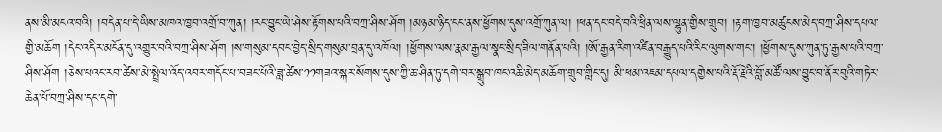ནས་མི་མངའ་བའི། །བདེན་པ་དེ་ཡིས་མཁའ་ཁྱབ་འགྲོ་བ་ཀུན། །རང་བྱུང་ཡེ་ཤེས་རྟོགས་པའི་བཀྲ་ཤིས་ཤོག །མཉམ་ཉིད་ངང་ནས་ཕྱོགས་དུས་འགྲོ་ཀུན་ལ། །ཕན་དང་བདེ་བའི་ཕྲིན་ལས་ལྷུན་གྱིས་གྲུབ། །རྟག་ཁྱབ་མཚུངས་མེད་བཀྲ་ཤིས་དཔལ་གྱི་མཆོག །དེང་འདིར་མངོན་དུ་འགྱུར་བའི་བཀྲ་ཤིས་ཤོག །ས་གསུམ་དབང་བྱེད་སྲིད་གསུམ་བྲན་དུ་འཁོལ། །ཕྱོགས་ལས་རྣམ་རྒྱལ་སྣང་སྲིད་ཟིལ་གནོན་པའི། །ཨོ་རྒྱན་རིག་འཛིན་བརྒྱུད་པའི་རིང་ལུགས་གང་། །ཕྱོགས་དུས་ཀུན་ཏུ་རྒྱས་པའི་བཀྲ་ཤིས་ཤོག །ཅེས་པའང་རབ་ཚེས་མེ་སྤྲེལ་འོད་འབར་གདོང་པ་བཟང་པོའི་ཟླ་ཚེས་༡༡གཟའ་སྐར་སོགས་དུས་ཀྱི་ཆ་ཤིན་ཏུ་དགེ་བར་སྒྲུབ་ཁང་འཆི་མེད་མཆོག་གྲུབ་གླིང་དུ། མི་ཕམ་འཇམ་དཔལ་དགྱེས་པའི་རྡོ་རྗེའི་བློ་མཚོ་ལས་བྱུང་བ་ནོར་བུའི་གཏེར་ཆེན་པོ་བཀྲ་ཤིས་དང་དགེ་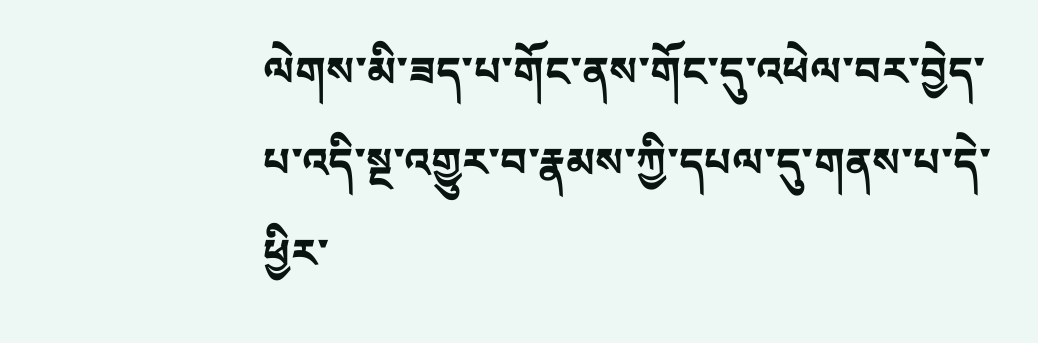ལེགས་མི་ཟད་པ་གོང་ནས་གོང་དུ་འཕེལ་བར་བྱེད་པ་འདི་སྔ་འགྱུར་བ་རྣམས་ཀྱི་དཔལ་དུ་གནས་པ་དེ་ཕྱིར་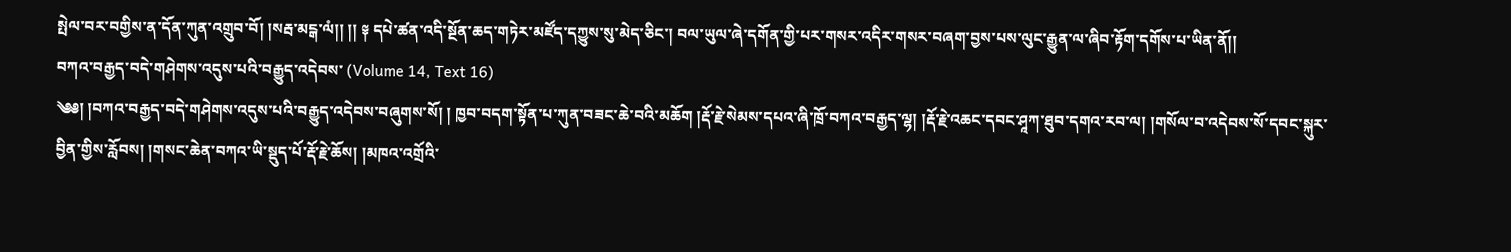སྤེལ་བར་བགྱིས་ན་དོན་ཀུན་འགྲུབ་བོ། །སརྦ་མངྒ་ལཾ།། །། ༈ དཔེ་ཚན་འདི་སྔོན་ཆད་གཏེར་མཛོད་དཀྱུས་སུ་མེད་ཅིང་། བལ་ཡུལ་ཞེ་དགོན་གྱི་པར་གསར་འདིར་གསར་བཞག་བྱས་པས་ལུང་རྒྱུན་ལ་ཞིབ་རྟོག་དགོས་པ་ཡིན་ནོ།།
བཀའ་བརྒྱད་བདེ་གཤེགས་འདུས་པའི་བརྒྱུད་འདེབས་ (Volume 14, Text 16)
༄༅། །བཀའ་བརྒྱད་བདེ་གཤེགས་འདུས་པའི་བརྒྱུད་འདེབས་བཞུགས་སོ། ། ཁྱབ་བདག་སྟོན་པ་ཀུན་བཟང་ཆེ་བའི་མཆོག །རྡོ་རྗེ་སེམས་དཔའ་ཞི་ཁྲོ་བཀའ་བརྒྱད་ལྷ། །རྡོ་རྗེ་འཆང་དབང་ཤཱཀ་ཐུབ་དགའ་རབ་ལ། །གསོལ་བ་འདེབས་སོ་དབང་སྐུར་བྱིན་གྱིས་རློབས། །གསང་ཆེན་བཀའ་ཡི་སྡུད་པོ་རྡོ་རྗེ་ཆོས། །མཁའ་འགྲོའི་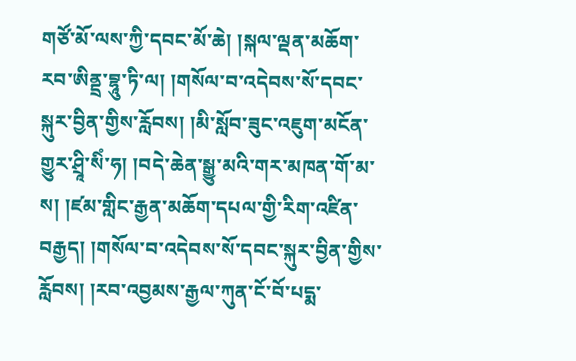གཙོ་མོ་ལས་ཀྱི་དབང་མོ་ཆེ། །སྐལ་ལྡན་མཆོག་རབ་ཨིནྡྲ་བྷཱུ་ཏི་ལ། །གསོལ་བ་འདེབས་སོ་དབང་སྐུར་བྱིན་གྱིས་རློབས། །མི་སློབ་ཟུང་འཇུག་མངོན་གྱུར་ཤྲཱི་སིཾ་ཧ། །བདེ་ཆེན་སྒྱུ་མའི་གར་མཁན་གོ་མ་ས། །ཛམ་གླིང་རྒྱན་མཆོག་དཔལ་གྱི་རིག་འཛིན་བརྒྱད། །གསོལ་བ་འདེབས་སོ་དབང་སྐུར་བྱིན་གྱིས་རློབས། །རབ་འབྱམས་རྒྱལ་ཀུན་ངོ་བོ་པདྨ་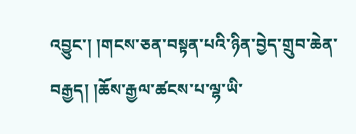འབྱུང་། །གངས་ཅན་བསྟན་པའི་ཉིན་བྱེད་གྲུབ་ཆེན་བརྒྱད། །ཆོས་རྒྱལ་ཚངས་པ་ལྷ་ཡི་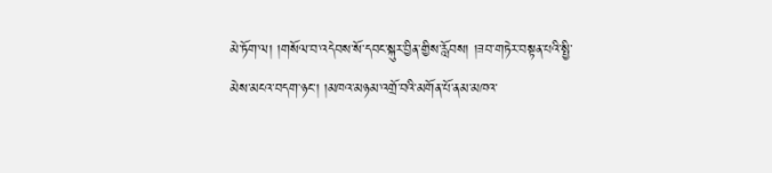མེ་ཏོག་ལ། །གསོལ་བ་འདེབས་སོ་དབང་སྐུར་བྱིན་གྱིས་རློབས། །ཟབ་གཏེར་བསྟན་པའི་སྤྱི་མེས་མངའ་བདག་ཉང་། །མཁའ་མཉམ་འགྲོ་བའི་མགོན་པོ་ནམ་མཁའ་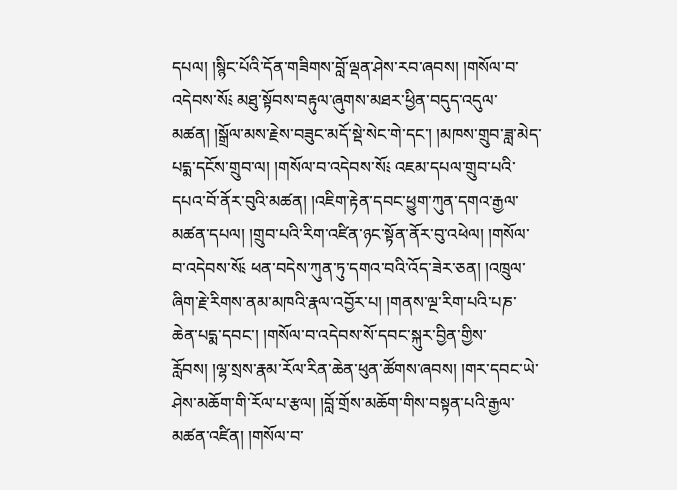དཔལ། །སྙིང་པོའི་དོན་གཟིགས་བློ་ལྡན་ཤེས་རབ་ཞབས། །གསོལ་བ་འདེབས་སོ༴ མཐུ་སྟོབས་བརྟུལ་ཞུགས་མཐར་ཕྱིན་བདུད་འདུལ་མཚན། །སྒྲོལ་མས་རྗེས་བཟུང་མདོ་སྡེ་སེང་གེ་དང་། །མཁས་གྲུབ་ཟླ་མེད་པདྨ་དངོས་གྲུབ་ལ། །གསོལ་བ་འདེབས་སོ༴ འཇམ་དཔལ་གྲུབ་པའི་དཔའ་བོ་ནོར་བུའི་མཚན། །འཇིག་རྟེན་དབང་ཕྱུག་ཀུན་དགའ་རྒྱལ་མཚན་དཔལ། །གྲུབ་པའི་རིག་འཛིན་ཉང་སྟོན་ནོར་བུ་འཕེལ། །གསོལ་བ་འདེབས་སོ༴ ཕན་བདེས་ཀུན་ཏུ་དགའ་བའི་འོད་ཟེར་ཅན། །འཁྲུལ་ཞིག་རྗེ་རིགས་ནམ་མཁའི་རྣལ་འབྱོར་པ། །གནས་ལྔ་རིག་པའི་པཎ་ཆེན་པདྨ་དབང་། །གསོལ་བ་འདེབས་སོ་དབང་སྐུར་བྱིན་གྱིས་རློབས། །ལྷ་སྲས་རྣམ་རོལ་རིན་ཆེན་ཕུན་ཚོགས་ཞབས། །གར་དབང་ཡེ་ཤེས་མཆོག་གི་རོལ་པ་རྩལ། །བློ་གྲོས་མཆོག་གིས་བསྟན་པའི་རྒྱལ་མཚན་འཛིན། །གསོལ་བ་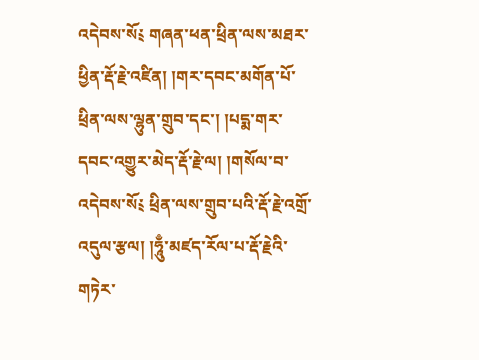འདེབས་སོ༴ གཞན་ཕན་ཕྲིན་ལས་མཐར་ཕྱིན་རྡོ་རྗེ་འཛིན། །གར་དབང་མགོན་པོ་ཕྲིན་ལས་ལྷུན་གྲུབ་དང་། །པདྨ་གར་དབང་འགྱུར་མེད་རྡོ་རྗེ་ལ། །གསོལ་བ་འདེབས་སོ༴ ཕྲིན་ལས་གྲུབ་པའི་རྡོ་རྗེ་འགྲོ་འདུལ་རྩལ། །ཧཱུྃ་མཛད་རོལ་པ་རྡོ་རྗེའི་གཏེར་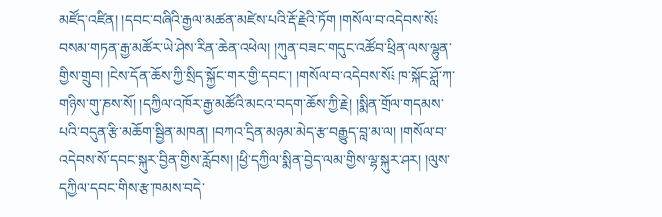མཛོད་འཛིན། །དབང་བཞིའི་རྒྱལ་མཚན་མཛེས་པའི་རྡོ་རྗེའི་ཏོག །གསོལ་བ་འདེབས་སོ༴ བསམ་གཏན་རྒྱ་མཚོར་ཡེ་ཤེས་རིན་ཆེན་འཕེལ། །ཀུན་བཟང་གདུང་འཚོབ་ཕྲིན་ལས་ལྷུན་གྱིས་གྲུབ། །ངེས་དོན་ཆོས་ཀྱི་སྲིད་སྐྱོང་གར་གྱི་དབང་། །གསོལ་བ་འདེབས་སོ༴ ཁ་སྐོང་ཤློ་ཀ་གཉིས་གུ་ཎས་སོ། །དཀྱིལ་འཁོར་རྒྱ་མཚོའི་མངའ་བདག་ཆོས་ཀྱི་རྗེ། །སྨིན་གྲོལ་གདམས་པའི་བདུན་རྩི་མཆོག་སྦྱིན་མཁན། །བཀའ་དྲིན་མཉམ་མེད་རྩ་བརྒྱུད་བླ་མ་ལ། །གསོལ་བ་འདེབས་སོ་དབང་སྐུར་བྱིན་གྱིས་རློབས། །ཕྱི་དཀྱིལ་སྨིན་བྱེད་ལམ་གྱིས་ལྷ་སྐུར་ཤར། །ལུས་དཀྱིལ་དབང་གིས་རྩ་ཁམས་བདེ་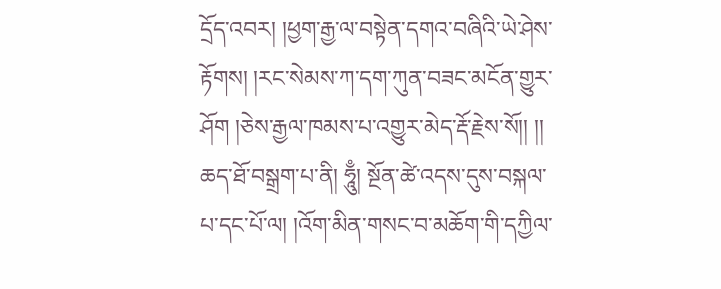དྲོད་འབར། །ཕྱག་རྒྱ་ལ་བསྟེན་དགའ་བཞིའི་ཡེ་ཤེས་རྟོགས། །རང་སེམས་ཀ་དག་ཀུན་བཟང་མངོན་གྱུར་ཤོག །ཅེས་རྒྱལ་ཁམས་པ་འགྱུར་མེད་རྡོ་རྗེས་སོ།། །།
ཆད་ཐོ་བསྒྲག་པ་ནི། ཧཱུྃ། སྔོན་ཚེ་འདས་དུས་བསྐལ་པ་དང་པོ་ལ། །འོག་མིན་གསང་བ་མཆོག་གི་དཀྱིལ་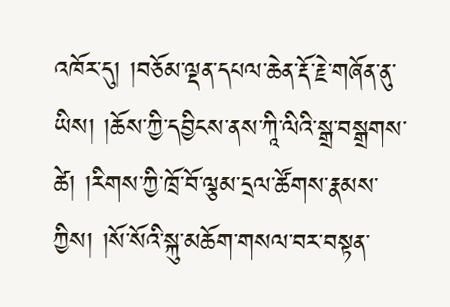འཁོར་དུ། །བཅོམ་ལྡན་དཔལ་ཆེན་རྡོ་རྗེ་གཞོན་ནུ་ཡིས། །ཆོས་ཀྱི་དབྱིངས་ནས་ཀཱི་ལིའི་སྒྲ་བསྒྲགས་ཚེ། །རིགས་ཀྱི་ཁྲོ་བོ་ལྕམ་དྲལ་ཚོགས་རྣམས་ཀྱིས། །སོ་སོའི་སྐུ་མཆོག་གསལ་བར་བསྟན་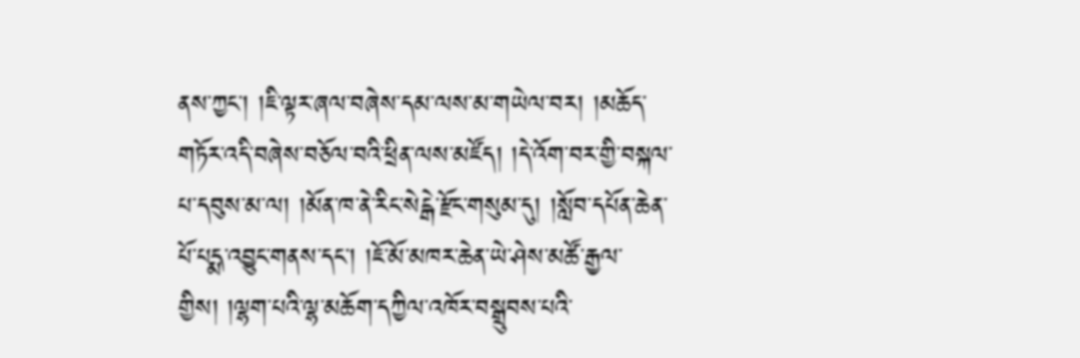ནས་ཀྱང་། །ཇི་ལྟར་ཞལ་བཞེས་དམ་ལས་མ་གཡེལ་བར། །མཆོད་གཏོར་འདི་བཞེས་བཅོལ་བའི་ཕྲིན་ལས་མཛོད། །དེ་འོག་བར་གྱི་བསྐལ་པ་དབུས་མ་ལ། །མོན་ཁ་ནེ་རིང་སེངྒེ་རྫོང་གསུམ་དུ། །སློབ་དཔོན་ཆེན་པོ་པདྨ་འབྱུང་གནས་དང་། །ཇོ་མོ་མཁར་ཆེན་ཡེ་ཤེས་མཚོ་རྒྱལ་གྱིས། །ལྷག་པའི་ལྷ་མཆོག་དཀྱིལ་འཁོར་བསྒྲུབས་པའི་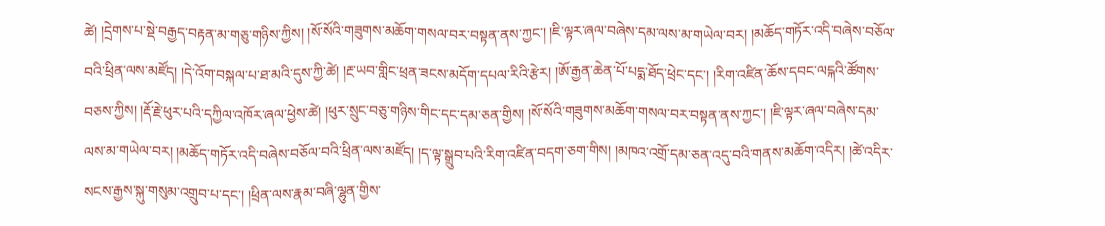ཚེ། །དྲེགས་པ་སྡེ་བརྒྱད་བརྟན་མ་གཅུ་གཉིས་ཀྱིས། །སོ་སོའི་གཟུགས་མཆོག་གསལ་བར་བསྟན་ནས་ཀྱང་། །ཇི་ལྟར་ཞལ་བཞེས་དམ་ལས་མ་གཡེལ་བར། །མཆོད་གཏོར་འདི་བཞེས་བཅོལ་བའི་ཕྲིན་ལས་མཛོད། །དེ་འོག་བསྐལ་པ་ཐ་མའི་དུས་ཀྱི་ཚེ། །རྔ་ཡབ་གླིང་ཕྲན་ཟངས་མདོག་དཔལ་རིའི་རྩེར། །ཨོ་རྒྱན་ཆེན་པོ་པདྨ་ཐོད་ཕྲེང་དང་། །རིག་འཛིན་ཆོས་དབང་ལངྐའི་ཚོགས་བཅས་ཀྱིས། །རྡོ་རྗེ་ཕུར་པའི་དཀྱིལ་འཁོར་ཞལ་ཕྱེས་ཚེ། །ཕུར་སྲུང་བཅུ་གཉིས་གིང་དང་དམ་ཅན་གྱིས། །སོ་སོའི་གཟུགས་མཆོག་གསལ་བར་བསྟན་ནས་ཀྱང་། །ཇི་ལྟར་ཞལ་བཞེས་དམ་ལས་མ་གཡེལ་བར། །མཆོད་གཏོར་འདི་བཞེས་བཅོལ་བའི་ཕྲིན་ལས་མཛོད། །ད་ལྟ་སྒྲུབ་པའི་རིག་འཛིན་བདག་ཅག་གིས། །མཁའ་འགྲོ་དམ་ཅན་འདུ་བའི་གནས་མཆོག་འདིར། །ཚེ་འདིར་སངས་རྒྱས་སྐུ་གསུམ་འགྲུབ་པ་དང་། །ཕྲིན་ལས་རྣམ་བཞི་ལྷུན་གྱིས་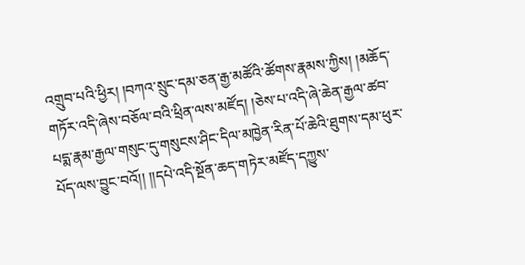འགྲུབ་པའི་ཕྱིར། །བཀའ་སྲུང་དམ་ཅན་རྒྱ་མཚོའི་ཚོགས་རྣམས་ཀྱིས། །མཆོད་གཏོར་འདི་ཞེས་བཅོལ་བའི་ཕྲིན་ལས་མཛོད། །ཅེས་པ་འདི་ཞེ་ཆེན་རྒྱལ་ཚབ་པདྨ་རྣམ་རྒྱལ་གསུང་དུ་གསུངས་ཤིང་དིལ་མཁྱེན་རིན་པོ་ཆེའི་ཐུགས་དམ་ཕུར་པོད་ལས་བྱུང་བའོ།། །།དཔེ་འདི་སྔོན་ཆད་གཏེར་མཛོད་དཀྱུས་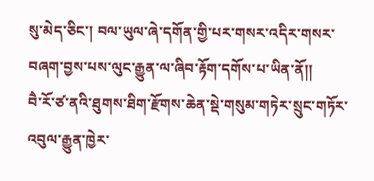སུ་མེད་ཅིང་། བལ་ཡུལ་ཞེ་དགོན་གྱི་པར་གསར་འདིར་གསར་བཞག་བྱས་པས་ལུང་རྒྱུན་ལ་ཞིབ་རྟོག་དགོས་པ་ཡིན་ནོ།།
བཻ་རོ་ཙ་ནའི་ཐུགས་ཐིག་རྫོགས་ཆེན་སྡེ་གསུམ་གཏེར་སྲུང་གཏོར་འབུལ་རྒྱུན་ཁྱེར་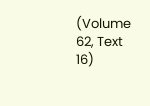(Volume 62, Text 16)